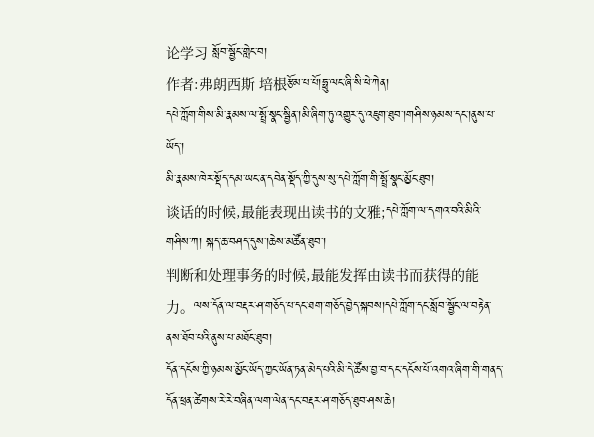论学习 སློབ་སྦྱོང་གླེང་བ།
作者:弗朗西斯 培根རྩོམ་པ་པོ།ཧྥུ་ལང་ཞི་སི་ཕེ་ཀེན།
དཔེ་ཀློག་གིས་མི་རྣམས་ལ་སྤྲོ་སྣང་སྦྱིན་།མི་ཞིག་ཏུ་འགྱུར་དུ་འཇུག་ཐུབ་།གཤིས་ཉམས་དང་།ནུས་པ་ཡོད་།
མི་རྣམས་ཁེར་སྡོད་དམ་ཡང་ན་དབེན་སྡོད་ཀྱི་དུས་སུ་དཔེ་ཀློག་གི་སྤྲོ་སྣང་མྱོང་ཐུབ།
谈话的时候,最能表现出读书的文雅;དཔེ་ཀློག་ལ་དགའ་བའི་མིའི་གཤིས་ཀ། སྐད་ཆ་བཤད་དུས་།ཆེས་མཚོན་ཐུབ་།
判断和处理事务的时候,最能发挥由读书而获得的能力。ལས་དོན་ལ་བརྡར་ཤ་གཅོད་པ་དང་ཐག་གཅོད་བྱེད་སྐབས།དཔེ་ཀློག་དང་སློབ་སྦྱོང་ལ་བརྟེན་ནས་ཐོབ་པའི་ནུས་པ་མཐོང་ཐུབ།
དོན་དངོས་ཀྱི་ཉམས་མྱོང་ཡོད་ཀྱང་ཡོན་ཏན་མེད་པའི་མི་དེ་ཚོས་བྱ་བ་དང་དངོས་པོ་འགའ་ཞིག་གི་གནད་དོན་ཕྲན་ཚེགས་རེ་རེ་བཞིན་ལག་ལེན་དང་བརྡར་ཤ་གཅོད་ཐུབ་ཤས་ཆེ།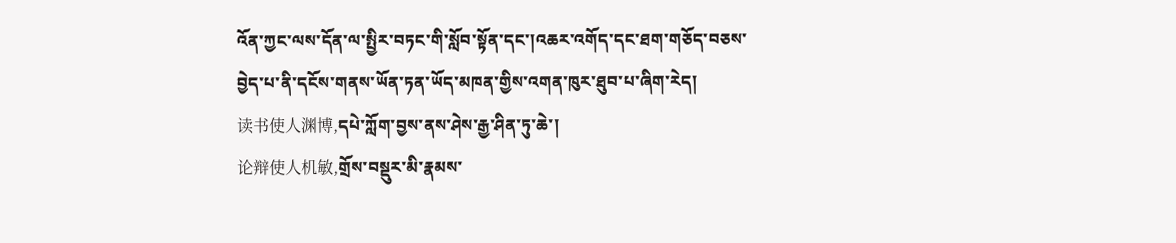འོན་ཀྱང་ལས་དོན་ལ་སྤྱིར་བཏང་གི་སློབ་སྟོན་དང་།འཆར་འགོད་དང་ཐག་གཅོད་བཅས་བྱེད་པ་ནི་དངོས་གནས་ཡོན་ཏན་ཡོད་མཁན་གྱིས་འགན་ཁུར་ཐུབ་པ་ཞིག་རེད།
读书使人渊博,དཔེ་ཀློག་བྱས་ནས་ཤེས་རྒྱ་ཤིན་ཏུ་ཆེ་།
论辩使人机敏,གྲོས་བསྡུར་མི་རྣམས་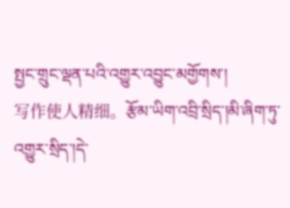སྤྱང་གྲུང་ལྡན་པའི་འགྱུར་འབྱུང་མགྱོགས་།
写作使人精细。རྩོམ་ཡིག་འབྲི་སྲིད་།མི་ཞིག་ཏུ་འགྱུར་སྲིད་།དེ་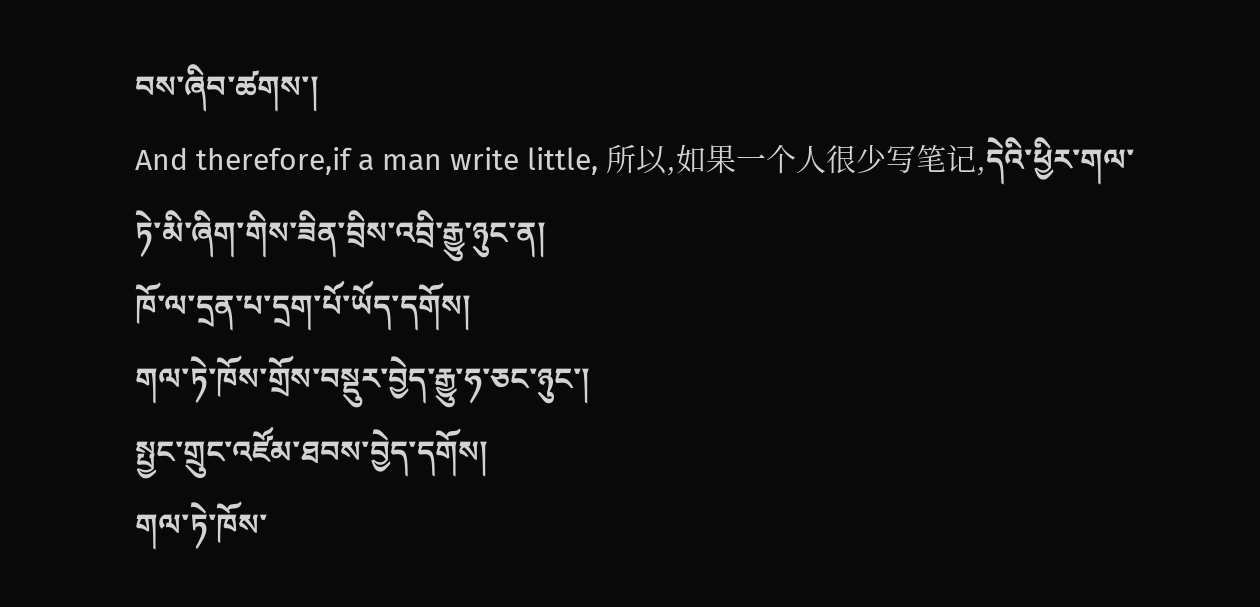བས་ཞིབ་ཚགས་།
And therefore,if a man write little, 所以,如果一个人很少写笔记,དེའི་ཕྱིར་གལ་ཏེ་མི་ཞིག་གིས་ཟིན་བྲིས་འབྲི་རྒྱུ་ཉུང་ན།
ཁོ་ལ་དྲན་པ་དྲག་པོ་ཡོད་དགོས།
གལ་ཏེ་ཁོས་གྲོས་བསྡུར་བྱེད་རྒྱུ་ཧ་ཅང་ཉུང་།
སྤྱང་གྲུང་འཛོམ་ཐབས་བྱེད་དགོས།
གལ་ཏེ་ཁོས་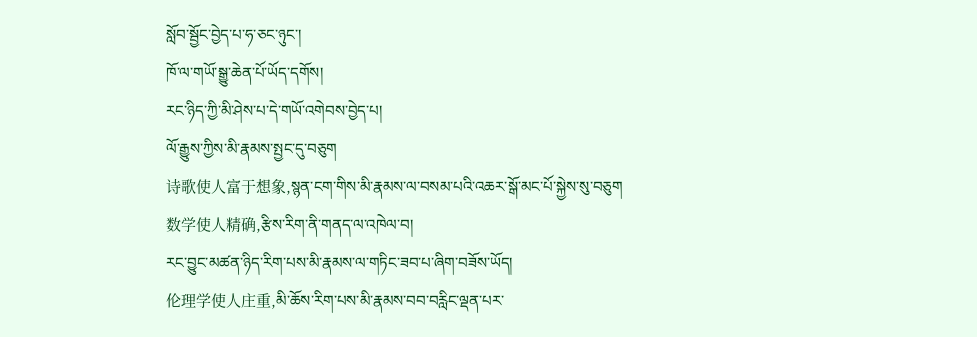སློབ་སྦྱོང་བྱེད་པ་ཧ་ཅང་ཉུང་།
ཁོ་ལ་གཡོ་སྒྱུ་ཆེན་པོ་ཡོད་དགོས།
རང་ཉིད་ཀྱི་མི་ཤེས་པ་དེ་གཡོ་འགེབས་བྱེད་པ།
ལོ་རྒྱུས་ཀྱིས་མི་རྣམས་སྤྱང་དུ་བཅུག
诗歌使人富于想象,སྙན་ངག་གིས་མི་རྣམས་ལ་བསམ་པའི་འཆར་སྒོ་མང་པོ་སྐྱེས་སུ་བཅུག
数学使人精确,རྩིས་རིག་ནི་གནད་ལ་འཁེལ་བ།
རང་བྱུང་མཚན་ཉིད་རིག་པས་མི་རྣམས་ལ་གཏིང་ཟབ་པ་ཞིག་བཟོས་ཡོད།
伦理学使人庄重,མི་ཆོས་རིག་པས་མི་རྣམས་བབ་བརླིང་ལྡན་པར་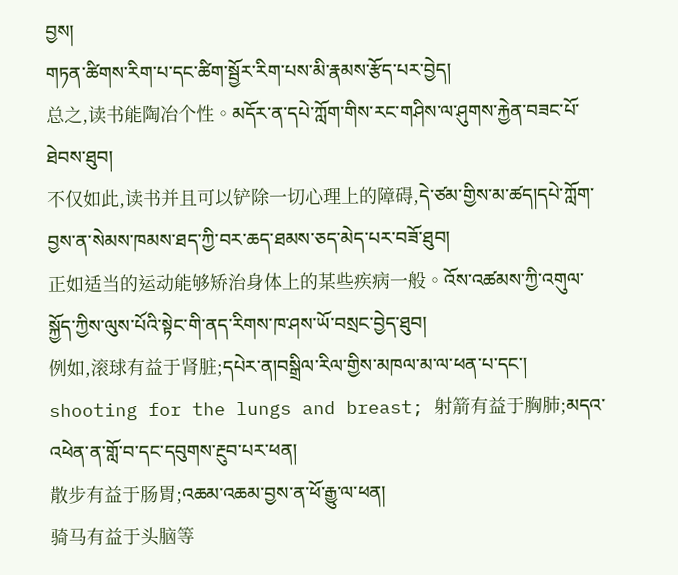བྱས།
གཏན་ཚིགས་རིག་པ་དང་ཚིག་སྦྱོར་རིག་པས་མི་རྣམས་རྩོད་པར་བྱེད།
总之,读书能陶冶个性。མདོར་ན་དཔེ་ཀློག་གིས་རང་གཤིས་ལ་ཤུགས་རྐྱེན་བཟང་པོ་ཐེབས་ཐུབ།
不仅如此,读书并且可以铲除一切心理上的障碍,དེ་ཙམ་གྱིས་མ་ཚད།དཔེ་ཀློག་བྱས་ན་སེམས་ཁམས་ཐད་ཀྱི་བར་ཆད་ཐམས་ཅད་མེད་པར་བཟོ་ཐུབ།
正如适当的运动能够矫治身体上的某些疾病一般。འོས་འཚམས་ཀྱི་འགུལ་སྐྱོད་ཀྱིས་ལུས་པོའི་སྟེང་གི་ནད་རིགས་ཁ་ཤས་ཡོ་བསྲང་བྱེད་ཐུབ།
例如,滚球有益于肾脏;དཔེར་ན།བསྒྲིལ་རིལ་གྱིས་མཁལ་མ་ལ་ཕན་པ་དང་།
shooting for the lungs and breast; 射箭有益于胸肺;མདའ་འཕེན་ན་གློ་བ་དང་དབུགས་རྔུབ་པར་ཕན།
散步有益于肠胃;འཆམ་འཆམ་བྱས་ན་ཕོ་རྒྱུ་ལ་ཕན།
骑马有益于头脑等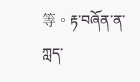等。རྟ་བཞོན་ན་ཀླད་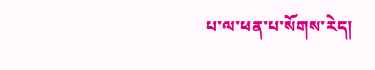པ་ལ་ཕན་པ་སོགས་རེད།